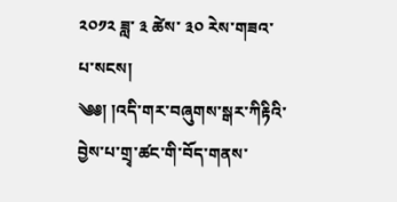༢༠༡༢ ཟླ་ ༣ ཚེས་ ༣༠ རེས་གཟའ་པ་སངས།
༄༅། །འདི་གར་བཞུགས་སྒར་ཀིརྟིའི་བྱེས་པ་གྲྭ་ཚང་གི་བོད་གནས་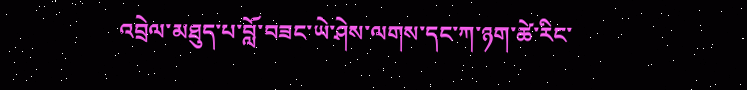འབྲེལ་མཐུད་པ་བློ་བཟང་ཡེ་ཤེས་ལགས་དང་ཀ་ཉག་ཚེ་རིང་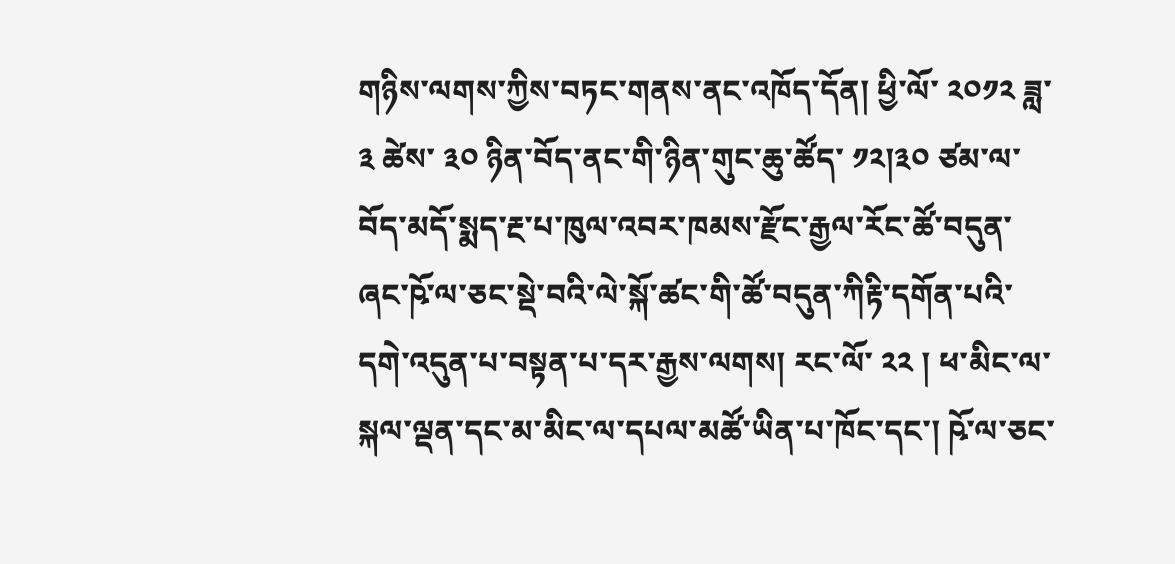གཉིས་ལགས་ཀྱིས་བཏང་གནས་ནང་འཁོད་དོན། ཕྱི་ལོ་ ༢༠༡༢ ཟླ་ ༣ ཚེས་ ༣༠ ཉིན་བོད་ནང་གི་ཉིན་གུང་ཆུ་ཚོད་ ༡༢།༣༠ ཙམ་ལ་བོད་མདོ་སྨད་རྔ་པ་ཁུལ་འབར་ཁམས་རྫོང་རྒྱལ་རོང་ཚོ་བདུན་ཞང་ཥོ་ལ་ཅང་སྡེ་བའི་ལེ་སྐོ་ཚང་གི་ཚོ་བདུན་ཀིརྟི་དགོན་པའི་དགེ་འདུན་པ་བསྟན་པ་དར་རྒྱས་ལགས། རང་ལོ་ ༢༢ ། ཕ་མིང་ལ་སྐལ་ལྡན་དང་མ་མིང་ལ་དཔལ་མཚོ་ཡིན་པ་ཁོང་དང་། ཥོ་ལ་ཅང་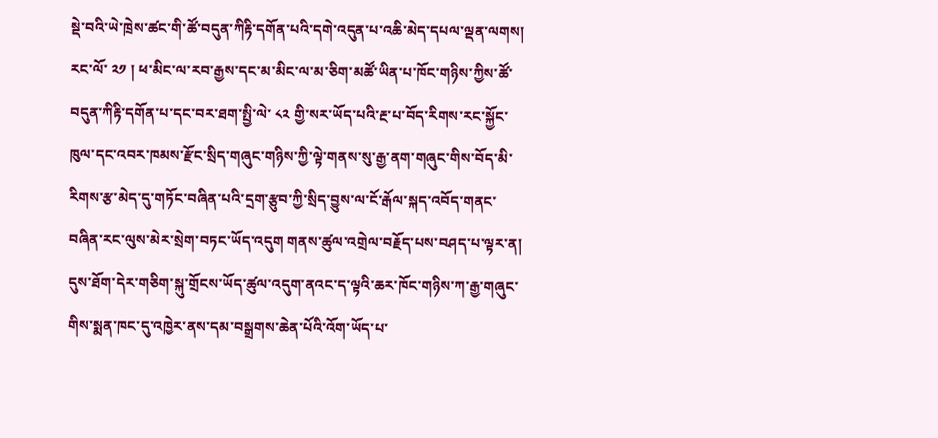སྡེ་བའི་ཡེ་ཁྲེས་ཚང་གི་ཚོ་བདུན་ཀིརྟི་དགོན་པའི་དགེ་འདུན་པ་འཆི་མེད་དཔལ་ལྡན་ལགས། རང་ལོ་ ༢༡ ། ཕ་མིང་ལ་རབ་རྒྱས་དང་མ་མིང་ལ་མ་ཅིག་མཚོ་ཡིན་པ་ཁོང་གཉིས་ཀྱིས་ཚོ་བདུན་ཀིརྟི་དགོན་པ་དང་བར་ཐག་སྤྱི་ལེ་ ༨༢ གྱི་སར་ཡོད་པའི་རྔ་པ་བོད་རིགས་རང་སྐྱོང་ཁུལ་དང་འབར་ཁམས་རྫོང་སྲིད་གཞུང་གཉིས་ཀྱི་ལྟེ་གནས་སུ་རྒྱ་ནག་གཞུང་གིས་བོད་མི་རིགས་རྩ་མེད་དུ་གཏོང་བཞིན་པའི་དྲག་རྩུབ་ཀྱི་སྲིད་བྱུས་ལ་ངོ་རྒོལ་སྐད་འབོད་གནང་བཞིན་རང་ལུས་མེར་སྲེག་བཏང་ཡོད་འདུག གནས་ཚུལ་འགྲེལ་བརྗོད་པས་བཤད་པ་ལྟར་ན། དུས་ཐོག་དེར་གཅིག་སྐུ་གྲོངས་ཡོད་ཚུལ་འདུག་ནའང་ད་ལྟའི་ཆར་ཁོང་གཉིས་ཀ་རྒྱ་གཞུང་གིས་སྨན་ཁང་དུ་འཁྱེར་ནས་དམ་བསྒྲགས་ཆེན་པོའི་འོག་ཡོད་པ་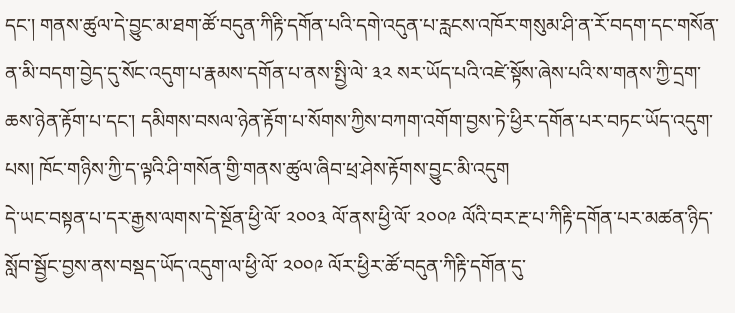དང་། གནས་ཚུལ་དེ་བྱུང་མ་ཐག་ཚོ་བདུན་ཀིརྟི་དགོན་པའི་དགེ་འདུན་པ་རླངས་འཁོར་གསུམ་ཤི་ན་རོ་བདག་དང་གསོན་ན་མི་བདག་བྱེད་དུ་སོང་འདུག་པ་རྣམས་དགོན་པ་ནས་སྤྱི་ལེ་ ༣༢ སར་ཡོད་པའི་འཛེ་སྟོས་ཞེས་པའི་ས་གནས་ཀྱི་དྲག་ཆས་ཉེན་རྟོག་པ་དང་། དམིགས་བསལ་ཉེན་རྟོག་པ་སོགས་ཀྱིས་བཀག་འགོག་བྱས་ཏེ་ཕྱིར་དགོན་པར་བཏང་ཡོད་འདུག་པས། ཁོང་གཉིས་ཀྱི་ད་ལྟའི་ཤི་གསོན་གྱི་གནས་ཚུལ་ཞིབ་ཕྲ་ཤེས་རྟོགས་བྱུང་མི་འདུག
དེ་ཡང་བསྟན་པ་དར་རྒྱས་ལགས་དེ་སྔོན་ཕྱི་ལོ་ ༢༠༠༣ ལོ་ནས་ཕྱི་ལོ་ ༢༠༠༩ ལོའི་བར་རྔ་པ་ཀིརྟི་དགོན་པར་མཚན་ཉིད་སློབ་སྦྱོང་བྱས་ནས་བསྡད་ཡོད་འདུག་ལ་ཕྱི་ལོ་ ༢༠༠༩ ལོར་ཕྱིར་ཚོ་བདུན་ཀིརྟི་དགོན་དུ་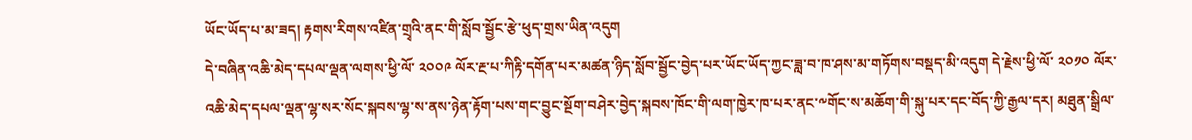ཡོང་ཡོད་པ་མ་ཟད། རྟགས་རིགས་འཛིན་གྲྭའི་ནང་གི་སློབ་སྦྱོང་རྩེ་ཕུད་གྲས་ཡིན་འདུག
དེ་བཞིན་འཆི་མེད་དཔལ་ལྡན་ལགས་ཕྱི་ལོ་ ༢༠༠༩ ལོར་རྔ་པ་ཀིརྟི་དགོན་པར་མཚན་ཉིད་སློབ་སྦྱོང་བྱེད་པར་ཡོང་ཡོད་ཀྱང་ཟླ་བ་ཁ་ཤས་མ་གཏོགས་བསྡད་མི་འདུག དེ་རྗེས་ཕྱི་ལོ་ ༢༠༡༠ ལོར་འཆི་མེད་དཔལ་ལྡན་ལྷ་སར་སོང་སྐབས་ལྷ་ས་ནས་ཉེན་རྟོག་པས་གང་བྱུང་སྔོག་བཤེར་བྱེད་སྐབས་ཁོང་གི་ལག་ཁྱེར་ཁ་པར་ནང་༸གོང་ས་མཆོག་གི་སྐུ་པར་དང་བོད་ཀྱི་རྒྱལ་དར། མཐུན་སྒྲིལ་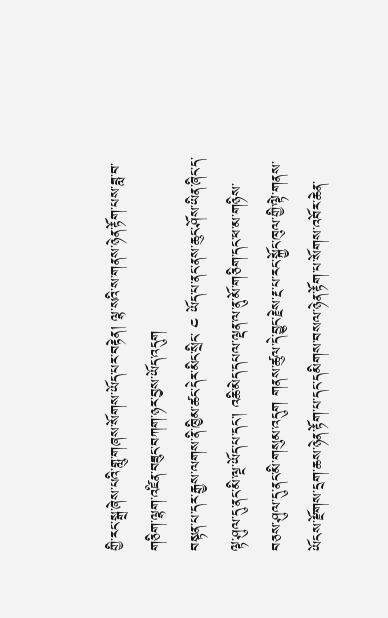གྱི་རང་སྒྲ་ཞེས་པའི་གླུ་གཞས་སོགས་ཡོད་པར་བརྟེན། ལྷ་སའི་ས་གནས་ཉེན་རྟོག་པས་ཟླ་བ་གཅིག་ལྷག་འཛིན་བཟུང་བཀག་ཉར་བྱས་ཡོད་འདུག
བསྟན་པ་དར་རྒྱས་ལགས་ནི་ཁྱིམ་ཚང་དེར་མིང་སྲིང་ ༤ ཡོད་པ་ནང་ནས་ཆུང་ཤོས་ཡིན་ཞིང་ད་ལྟ་ཤུལ་དུ་ནང་མི་ལྔ་ཡོད་པ་དང་། འཆི་མེད་དཔལ་ལྡན་ལ་ནུ་མོ་གཅིག་དང་ཕ་མ་གཉིས་བཅས་ཤུལ་དུ་ནང་མི་གསུམ་འདུག གནས་ཚུལ་དེ་བྱུང་རྗེས་རྔ་པ་རང་སྐྱོང་ཁུལ་གྱི་ལྟེ་གནས་ཡོངས་རྫོགས་དྲག་ཆས་ཉེན་རྟོག་པ་དང་དམིགས་བསལ་ཉེན་རྟོག་པ་སོགས་འབོར་ཆེན་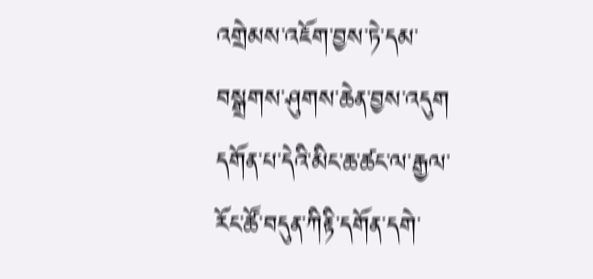འགྲེམས་འཇོག་བྱས་ཏེ་དམ་བསྒྲགས་ཤུགས་ཆེན་བྱས་འདུག
དགོན་པ་དེའི་མིང་ཆ་ཚང་ལ་རྒྱལ་རོང་ཚོ་བདུན་ཀིརྟི་དགོན་དགེ་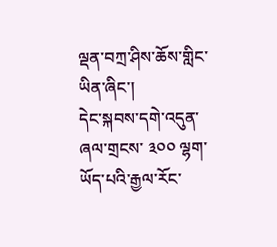ལྡན་བཀྲ་ཤིས་ཆོས་གླིང་ཡིན་ཞིང་།
དེང་སྐབས་དགེ་འདུན་ཞལ་གྲངས་ ༣༠༠ ལྷག་ཡོད་པའི་རྒྱལ་རོང་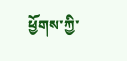ཕྱོགས་ཀྱི་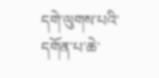དགེ་ལུགས་པའི་དགོན་པ་ཆེ་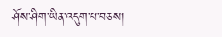ཤོས་ཤིག་ཡིན་འདུག་པ་བཅས།